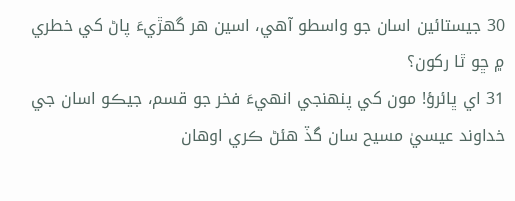30 جيستائين اسان جو واسطو آھي، اسين ھر گھڙيءَ پاڻ کي خطري ۾ ڇو ٿا رکون؟
31 اي ڀائرؤ! مون کي پنھنجي انھيءَ فخر جو قسم، جيڪو اسان جي خداوند عيسيٰ مسيح سان گڏ ھئڻ ڪري اوھان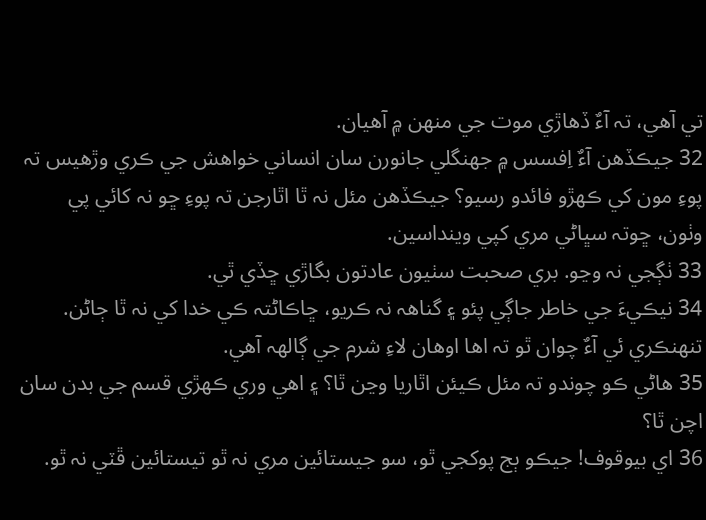تي آھي، تہ آءٌ ڏھاڙي موت جي منھن ۾ آھيان.
32 جيڪڏھن آءٌ اِفسس ۾ جھنگلي جانورن سان انساني خواھش جي ڪري وڙھيس تہ پوءِ مون کي ڪھڙو فائدو رسيو؟ جيڪڏھن مئل نہ ٿا اٿارجن تہ پوءِ ڇو نہ کائي پي وٺون، ڇوتہ سڀاڻي مري کپي وينداسين.
33 ٺڳجي نہ وڃو. بري صحبت سٺيون عادتون بگاڙي ڇڏي ٿي.
34 نيڪيءَ جي خاطر جاڳي پئو ۽ گناھہ نہ ڪريو، ڇاڪاڻتہ ڪي خدا کي نہ ٿا ڄاڻن. تنھنڪري ئي آءٌ چوان ٿو تہ اھا اوھان لاءِ شرم جي ڳالھہ آھي.
35 ھاڻي ڪو چوندو تہ مئل ڪيئن اٿاريا وڃن ٿا؟ ۽ اھي وري ڪھڙي قسم جي بدن سان اچن ٿا؟
36 اي بيوقوف! جيڪو ٻج پوکجي ٿو، سو جيستائين مري نہ ٿو تيستائين ڦٽي نہ ٿو.